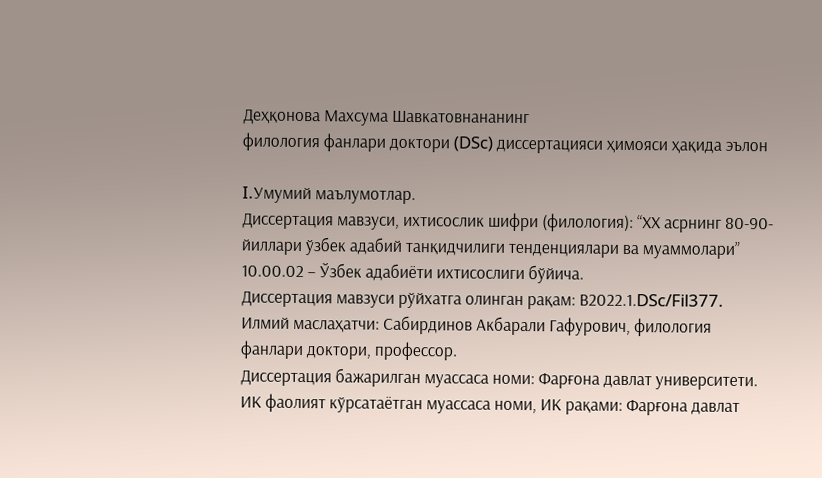Деҳқонова Махсума Шавкатовнананинг
филология фанлари доктори (DSc) диссертацияси ҳимояси ҳақида эълон

I.Умумий маълумотлар.
Диссертация мавзуси, ихтисослик шифри (филология): “ХХ асрнинг 80-90-йиллари ўзбек адабий танқидчилиги тенденциялари ва муаммолари” 10.00.02 – Ўзбек адабиёти ихтисослиги бўйича.
Диссертация мавзуси рўйхатга олинган рақам: В2022.1.DSc/Fil377.
Илмий маслаҳатчи: Сабирдинов Акбарали Гафурович, филология фанлари доктори, профессор.
Диссертация бажарилган муассаса номи: Фарғона давлат университети.
ИК фаолият кўрсатаётган муассаса номи, ИК рақами: Фарғона давлат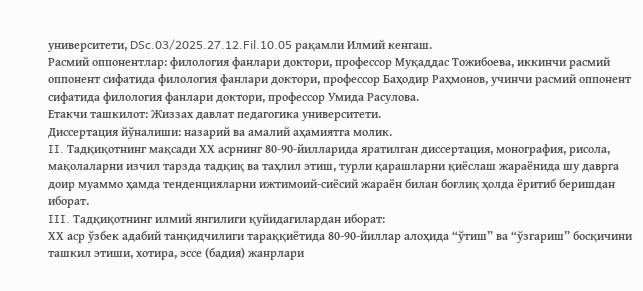университети, DSc.03/2025.27.12.Fil.10.05 рақамли Илмий кенгаш.
Расмий оппонентлар: филология фанлари доктори, профессор Муқаддас Тожибоева, иккинчи расмий оппонент сифатида филология фанлари доктори, профессор Баҳодир Раҳмонов, учинчи расмий оппонент сифатида филология фанлари доктори, профессор Умида Расулова.
Етакчи ташкилот: Жиззах давлат педагогика университети.
Диссертация йўналиши: назарий ва амалий аҳамиятга молик.
II. Тадқиқотнинг мақсади ХХ асрнинг 80-90-йилларида яратилган диссертация, монография, рисола, мақолаларни изчил тарзда тадқиқ ва таҳлил этиш, турли қарашларни қиёслаш жараёнида шу даврга доир муаммо ҳамда тенденцияларни ижтимоий-сиёсий жараён билан боғлиқ ҳолда ёритиб беришдан иборат.
III. Тадқиқотнинг илмий янгилиги қуйидагилардан иборат:
ХХ аср ўзбек адабий танқидчилиги тараққиётида 80-90-йиллар алоҳида “ўтиш” ва “ўзгариш” босқичини ташкил этиши, хотира, эссе (бадия) жанрлари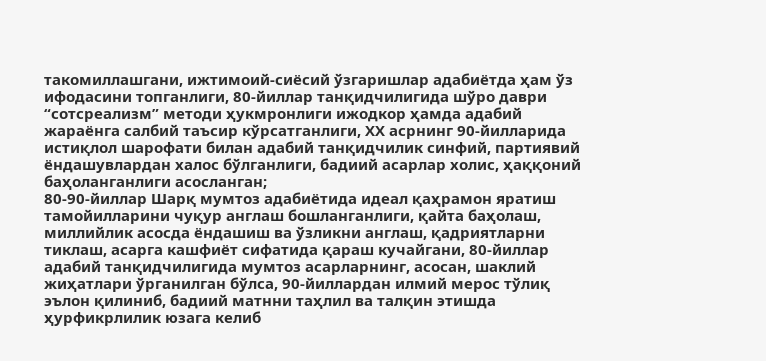такомиллашгани, ижтимоий-сиёсий ўзгаришлар адабиётда ҳам ўз ифодасини топганлиги, 80-йиллар танқидчилигида шўро даври “сотсреализм” методи ҳукмронлиги ижодкор ҳамда адабий жараёнга салбий таъсир кўрсатганлиги, ХХ асрнинг 90-йилларида истиқлол шарофати билан адабий танқидчилик синфий, партиявий ёндашувлардан халос бўлганлиги, бадиий асарлар холис, ҳаққоний баҳоланганлиги асосланган;
80-90-йиллар Шарқ мумтоз адабиётида идеал қаҳрамон яратиш тамойилларини чуқур англаш бошланганлиги, қайта баҳолаш, миллийлик асосда ёндашиш ва ўзликни англаш, қадриятларни тиклаш, асарга кашфиёт сифатида қараш кучайгани, 80-йиллар адабий танқидчилигида мумтоз асарларнинг, асосан, шаклий жиҳатлари ўрганилган бўлса, 90-йиллардан илмий мерос тўлиқ эълон қилиниб, бадиий матнни таҳлил ва талқин этишда ҳурфикрлилик юзага келиб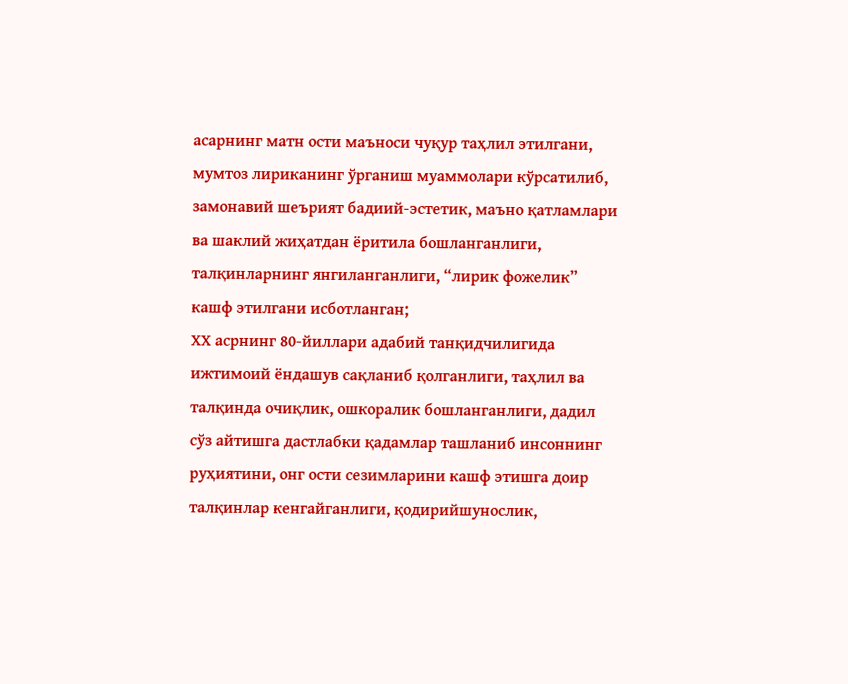асарнинг матн ости маъноси чуқур таҳлил этилгани, мумтоз лириканинг ўрганиш муаммолари кўрсатилиб, замонавий шеърият бадиий-эстетик, маъно қатламлари ва шаклий жиҳатдан ёритила бошланганлиги, талқинларнинг янгиланганлиги, “лирик фожелик” кашф этилгани исботланган;
ХХ асрнинг 80-йиллари адабий танқидчилигида ижтимоий ёндашув сақланиб қолганлиги, таҳлил ва талқинда очиқлик, ошкоралик бошланганлиги, дадил сўз айтишга дастлабки қадамлар ташланиб инсоннинг руҳиятини, онг ости сезимларини кашф этишга доир талқинлар кенгайганлиги, қодирийшунослик,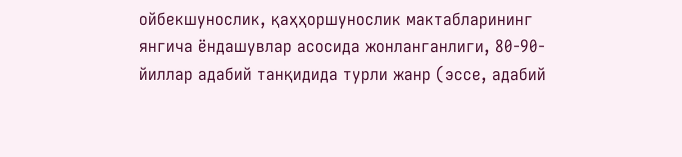ойбекшунослик, қаҳҳоршунослик мактабларининг янгича ёндашувлар асосида жонланганлиги, 80-90-йиллар адабий танқидида турли жанр (эссе, адабий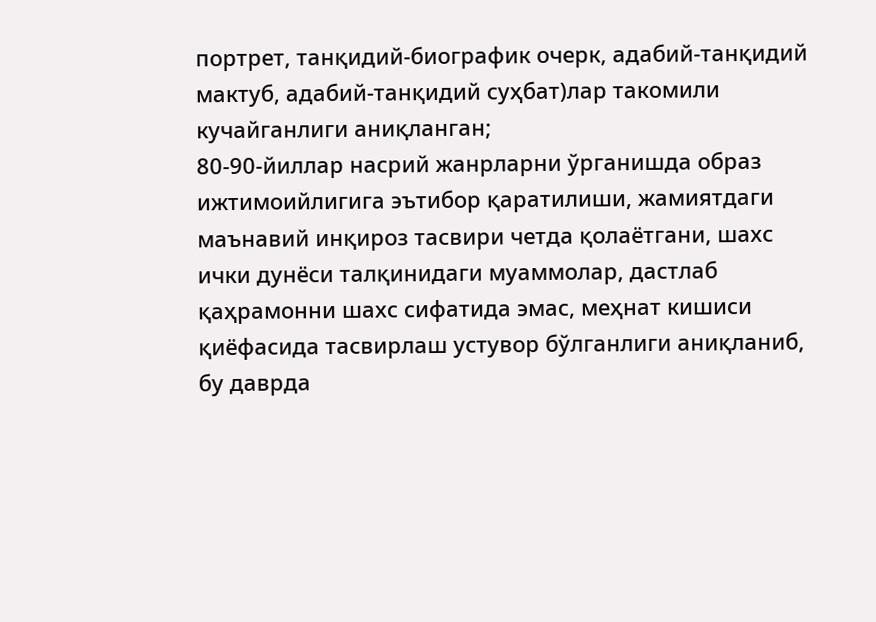портрет, танқидий-биографик очерк, адабий-танқидий мактуб, адабий-танқидий суҳбат)лар такомили кучайганлиги аниқланган;
80-90-йиллар насрий жанрларни ўрганишда образ ижтимоийлигига эътибор қаратилиши, жамиятдаги маънавий инқироз тасвири четда қолаётгани, шахс ички дунёси талқинидаги муаммолар, дастлаб қаҳрамонни шахс сифатида эмас, меҳнат кишиси қиёфасида тасвирлаш устувор бўлганлиги аниқланиб, бу даврда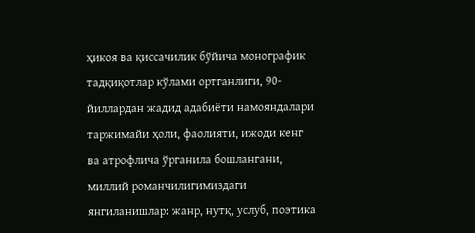ҳикоя ва қиссачилик бўйича монографик тадқиқотлар кўлами ортганлиги, 90-йиллардан жадид адабиёти намояндалари таржимайи ҳоли, фаолияти, ижоди кенг ва атрофлича ўрганила бошлангани, миллий романчилигимиздаги янгиланишлар: жанр, нутқ, услуб, поэтика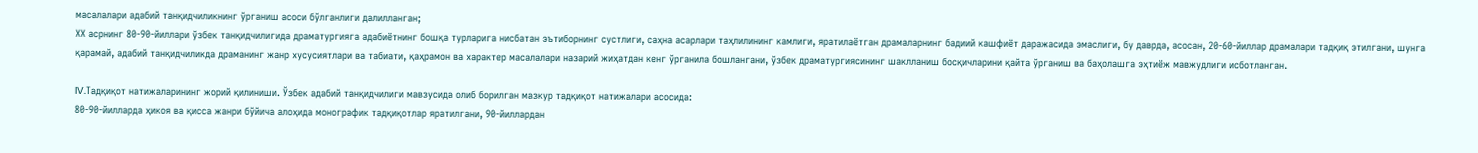масалалари адабий танқидчиликнинг ўрганиш асоси бўлганлиги далилланган;
ХХ асрнинг 80-90-йиллари ўзбек танқидчилигида драматургияга адабиётнинг бошқа турларига нисбатан эътиборнинг сустлиги, саҳна асарлари таҳлилининг камлиги, яратилаётган драмаларнинг бадиий кашфиёт даражасида эмаслиги, бу даврда, асосан, 20-60-йиллар драмалари тадқиқ этилгани, шунга қарамай, адабий танқидчиликда драманинг жанр хусусиятлари ва табиати, қаҳрамон ва характер масалалари назарий жиҳатдан кенг ўрганила бошлангани, ўзбек драматургиясининг шаклланиш босқичларини қайта ўрганиш ва баҳолашга эҳтиёж мавжудлиги исботланган.

IV.Тадқиқот натижаларининг жорий қилиниши. Ўзбек адабий танқидчилиги мавзусида олиб борилган мазкур тадқиқот натижалари асосида:
80-90-йилларда ҳикоя ва қисса жанри бўйича алоҳида монографик тадқиқотлар яратилгани, 90-йиллардан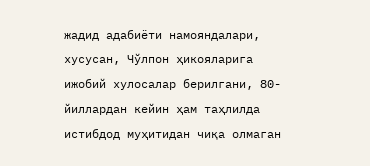жадид адабиёти намояндалари, хусусан, Чўлпон ҳикояларига ижобий хулосалар берилгани, 80-йиллардан кейин ҳам таҳлилда истибдод муҳитидан чиқа олмаган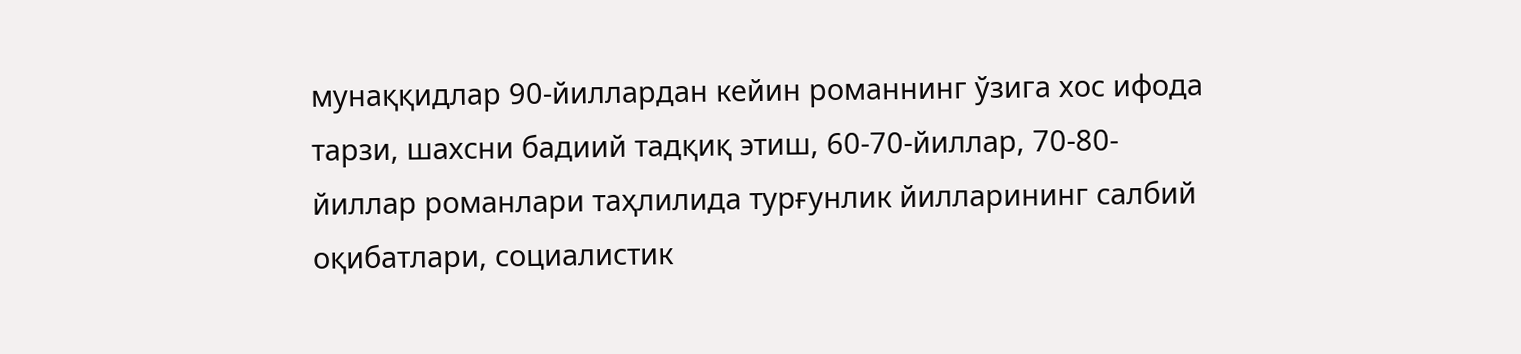мунаққидлар 90-йиллардан кейин романнинг ўзига хос ифода тарзи, шахсни бадиий тадқиқ этиш, 60-70-йиллар, 70-80-йиллар романлари таҳлилида турғунлик йилларининг салбий оқибатлари, социалистик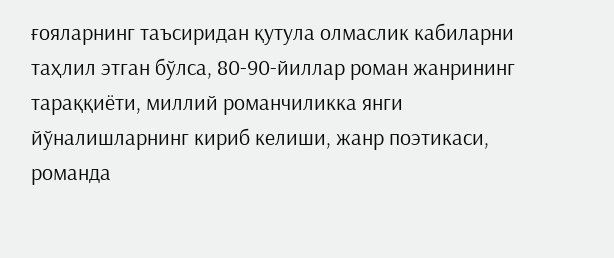ғояларнинг таъсиридан қутула олмаслик кабиларни таҳлил этган бўлса, 80-90-йиллар роман жанрининг тараққиёти, миллий романчиликка янги йўналишларнинг кириб келиши, жанр поэтикаси, романда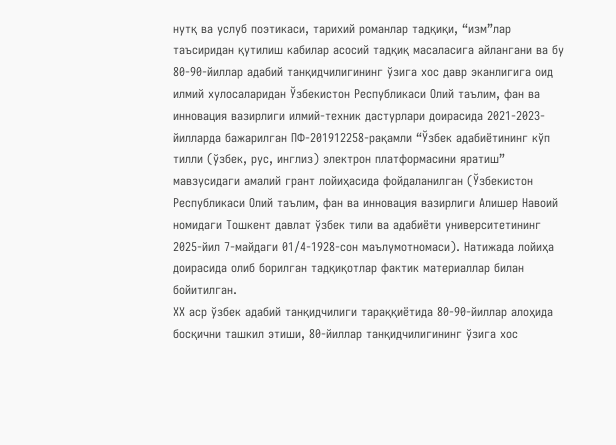нутқ ва услуб поэтикаси, тарихий романлар тадқиқи, “изм”лар таъсиридан қутилиш кабилар асосий тадқиқ масаласига айлангани ва бу 80-90-йиллар адабий танқидчилигининг ўзига хос давр эканлигига оид илмий хулосаларидан Ўзбекистон Республикаси Олий таълим, фан ва инновация вазирлиги илмий-техник дастурлари доирасида 2021-2023-йилларда бажарилган ПФ-201912258-рақамли “Ўзбек адабиётининг кўп тилли (ўзбек, рус, инглиз) электрон платформасини яратиш” мавзусидаги амалий грант лойиҳасида фойдаланилган (Ўзбекистон Республикаси Олий таълим, фан ва инновация вазирлиги Алишер Навоий номидаги Тошкент давлат ўзбек тили ва адабиёти университетининг 2025-йил 7-майдаги 01/4-1928-сон маълумотномаси). Натижада лойиҳа доирасида олиб борилган тадқиқотлар фактик материаллар билан бойитилган.
ХХ аср ўзбек адабий танқидчилиги тараққиётида 80-90-йиллар алоҳида босқични ташкил этиши, 80-йиллар танқидчилигининг ўзига хос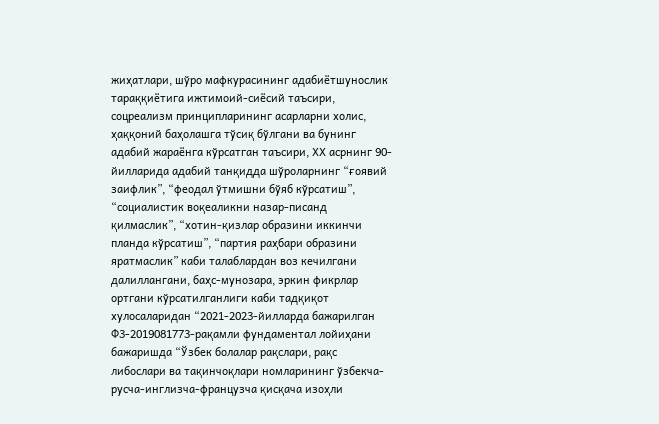жиҳатлари, шўро мафкурасининг адабиётшунослик тараққиётига ижтимоий-сиёсий таъсири, соцреализм принципларининг асарларни холис, ҳаққоний баҳолашга тўсиқ бўлгани ва бунинг адабий жараёнга кўрсатган таъсири, ХХ асрнинг 90-йилларида адабий танқидда шўроларнинг “ғоявий заифлик”, “феодал ўтмишни бўяб кўрсатиш”, “социалистик воқеаликни назар-писанд қилмаслик”, “хотин-қизлар образини иккинчи планда кўрсатиш”, “партия раҳбари образини яратмаслик” каби талаблардан воз кечилгани далиллангани, баҳс-мунозара, эркин фикрлар ортгани кўрсатилганлиги каби тадқиқот хулосаларидан “2021-2023-йилларда бажарилган Ф3-2019081773-рақамли фундаментал лойиҳани бажаришда “Ўзбек болалар рақслари, рақс либослари ва тақинчоқлари номларининг ўзбекча-русча-инглизча-французча қисқача изоҳли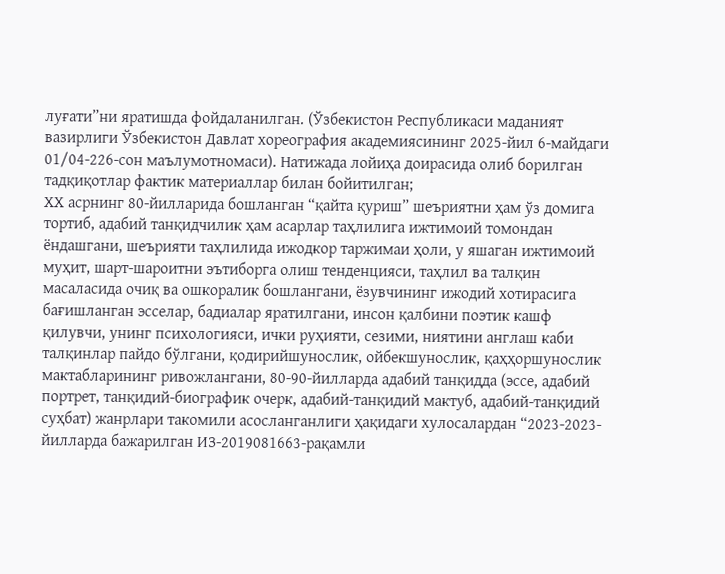луғати”ни яратишда фойдаланилган. (Ўзбекистон Республикаси маданият вазирлиги Ўзбекистон Давлат хореография академиясининг 2025-йил 6-майдаги 01/04-226-сон маълумотномаси). Натижада лойиҳа доирасида олиб борилган тадқиқотлар фактик материаллар билан бойитилган;
ХХ асрнинг 80-йилларида бошланган “қайта қуриш” шеъриятни ҳам ўз домига тортиб, адабий танқидчилик ҳам асарлар таҳлилига ижтимоий томондан ёндашгани, шеърияти таҳлилида ижодкор таржимаи ҳоли, у яшаган ижтимоий муҳит, шарт-шароитни эътиборга олиш тенденцияси, таҳлил ва талқин масаласида очиқ ва ошкоралик бошлангани, ёзувчининг ижодий хотирасига бағишланган эсселар, бадиалар яратилгани, инсон қалбини поэтик кашф қилувчи, унинг психологияси, ички руҳияти, сезими, ниятини англаш каби талқинлар пайдо бўлгани, қодирийшунослик, ойбекшунослик, қаҳҳоршунослик мактабларининг ривожлангани, 80-90-йилларда адабий танқидда (эссе, адабий портрет, танқидий-биографик очерк, адабий-танқидий мактуб, адабий-танқидий суҳбат) жанрлари такомили асосланганлиги ҳақидаги хулосалардан “2023-2023-йилларда бажарилган ИЗ-2019081663-рақамли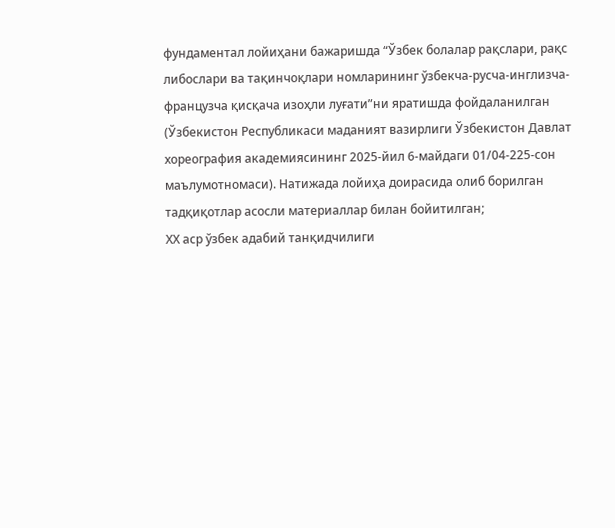фундаментал лойиҳани бажаришда “Ўзбек болалар рақслари, рақс либослари ва тақинчоқлари номларининг ўзбекча-русча-инглизча-французча қисқача изоҳли луғати”ни яратишда фойдаланилган (Ўзбекистон Республикаси маданият вазирлиги Ўзбекистон Давлат хореография академиясининг 2025-йил 6-майдаги 01/04-225-сон маълумотномаси). Натижада лойиҳа доирасида олиб борилган тадқиқотлар асосли материаллар билан бойитилган;
ХХ аср ўзбек адабий танқидчилиги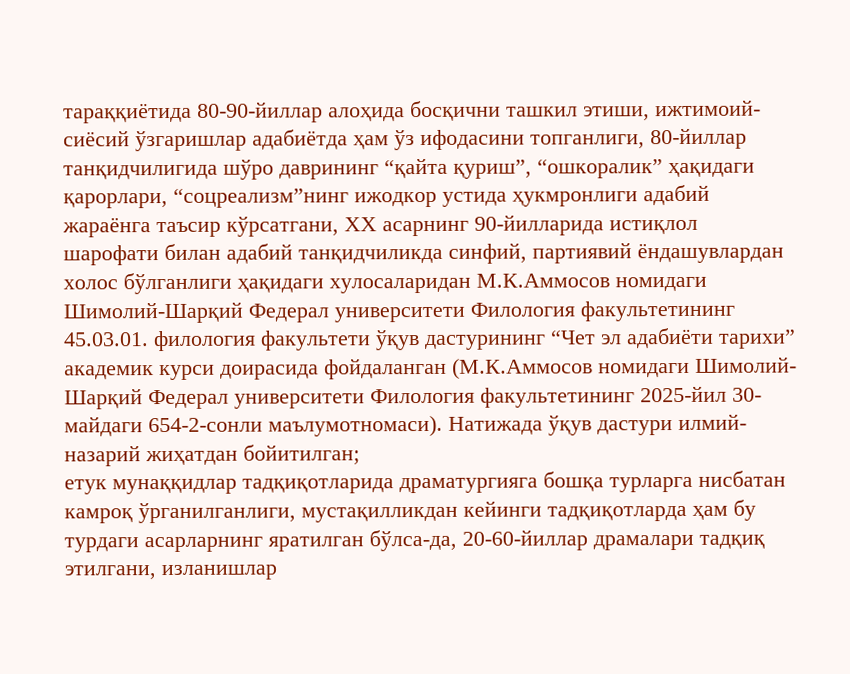тараққиётида 80-90-йиллар алоҳида босқични ташкил этиши, ижтимоий-сиёсий ўзгаришлар адабиётда ҳам ўз ифодасини топганлиги, 80-йиллар танқидчилигида шўро даврининг “қайта қуриш”, “ошкоралик” ҳақидаги қарорлари, “соцреализм”нинг ижодкор устида ҳукмронлиги адабий жараёнга таъсир кўрсатгани, ХХ асарнинг 90-йилларида истиқлол шарофати билан адабий танқидчиликда синфий, партиявий ёндашувлардан холос бўлганлиги ҳақидаги хулосаларидан М.К.Аммосов номидаги Шимолий-Шарқий Федерал университети Филология факультетининг 45.03.01. филология факультети ўқув дастурининг “Чет эл адабиёти тарихи” академик курси доирасида фойдаланган (М.К.Аммосов номидаги Шимолий-Шарқий Федерал университети Филология факультетининг 2025-йил 30-майдаги 654-2-сонли маълумотномаси). Натижада ўқув дастури илмий-назарий жиҳатдан бойитилган;
етук мунаққидлар тадқиқотларида драматургияга бошқа турларга нисбатан камроқ ўрганилганлиги, мустақилликдан кейинги тадқиқотларда ҳам бу турдаги асарларнинг яратилган бўлса-да, 20-60-йиллар драмалари тадқиқ этилгани, изланишлар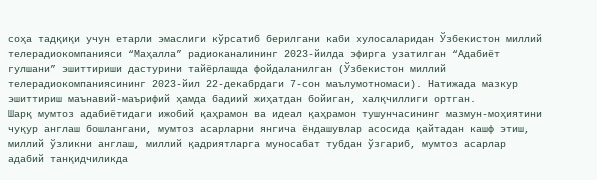соҳа тадқиқи учун етарли эмаслиги кўрсатиб берилгани каби хулосаларидан Ўзбекистон миллий телерадиокомпанияси “Маҳалла” радиоканалининг 2023-йилда эфирга узатилган “Адабиёт гулшани” эшиттириши дастурини тайёрлашда фойдаланилган (Ўзбекистон миллий телерадиокомпаниясининг 2023-йил 22-декабрдаги 7-сон маълумотномаси). Натижада мазкур эшиттириш маънавий-маърифий ҳамда бадиий жиҳатдан бойиган, халқчиллиги ортган.
Шарқ мумтоз адабиётидаги ижобий қаҳрамон ва идеал қаҳрамон тушунчасининг мазмун-моҳиятини чуқур англаш бошлангани, мумтоз асарларни янгича ёндашувлар асосида қайтадан кашф этиш, миллий ўзликни англаш, миллий қадриятларга муносабат тубдан ўзгариб, мумтоз асарлар адабий танқидчиликда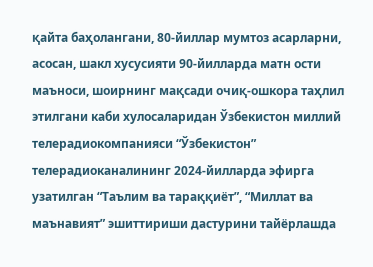қайта баҳолангани, 80-йиллар мумтоз асарларни, асосан, шакл хусусияти 90-йилларда матн ости маъноси, шоирнинг мақсади очиқ-ошкора таҳлил этилгани каби хулосаларидан Ўзбекистон миллий телерадиокомпанияси “Ўзбекистон” телерадиоканалининг 2024-йилларда эфирга узатилган “Таълим ва тараққиёт”, “Миллат ва маънавият” эшиттириши дастурини тайёрлашда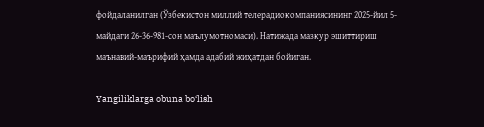фойдаланилган (Ўзбекистон миллий телерадиокомпаниясининг 2025-йил 5-майдаги 26-36-981-сон маълумотномаси). Натижада мазкур эшиттириш маънавий-маърифий ҳамда адабий жиҳатдан бойиган.

Yangiliklarga obuna bo‘lish